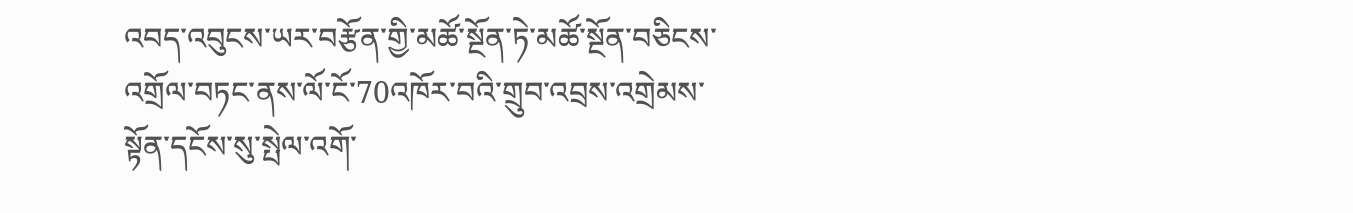འབད་འབུངས་ཡར་བརྩོན་གྱི་མཚོ་སྔོན་ཏེ་མཚོ་སྔོན་བཅིངས་འགྲོལ་བཏང་ནས་ལོ་ངོ་70འཁོར་བའི་གྲུབ་འབྲས་འགྲེམས་སྟོན་དངོས་སུ་སྤེལ་འགོ་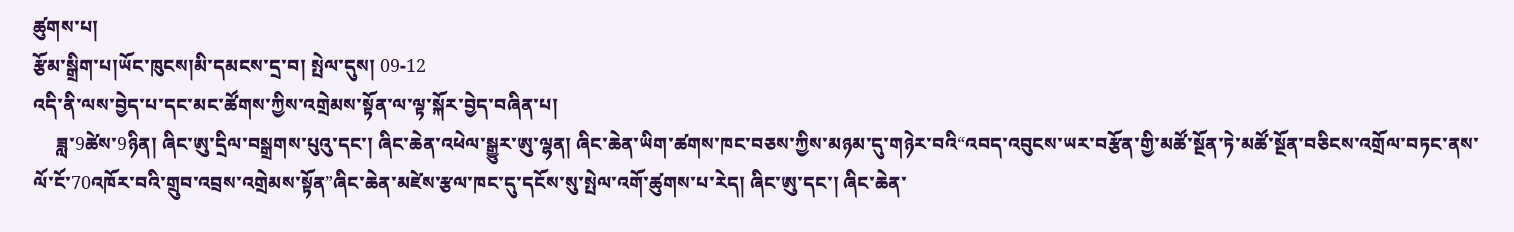ཚུགས་པ།
རྩོམ་སྒྲིག་པ།ཡོང་ཁུངས།མི་དམངས་དྲ་བ། སྤེལ་དུས། 09-12
འདི་ནི་ལས་བྱེད་པ་དང་མང་ཚོགས་ཀྱིས་འགྲེམས་སྟོན་ལ་ལྟ་སྐོར་བྱེད་བཞིན་པ།
     ཟླ་9ཚེས་9ཉིན། ཞིང་ཨུ་དྲིལ་བསྒྲགས་པུའུ་དང་། ཞིང་ཆེན་འཕེལ་སྒྱུར་ཨུ་ལྷན། ཞིང་ཆེན་ཡིག་ཚགས་ཁང་བཅས་ཀྱིས་མཉམ་དུ་གཉེར་བའི“འབད་འབུངས་ཡར་བརྩོན་གྱི་མཚོ་སྔོན་ཏེ་མཚོ་སྔོན་བཅིངས་འགྲོལ་བཏང་ནས་ལོ་ངོ་70འཁོར་བའི་གྲུབ་འབྲས་འགྲེམས་སྟོན”ཞིང་ཆེན་མཛེས་རྩལ་ཁང་དུ་དངོས་སུ་སྤེལ་འགོ་ཚུགས་པ་རེད། ཞིང་ཨུ་དང་། ཞིང་ཆེན་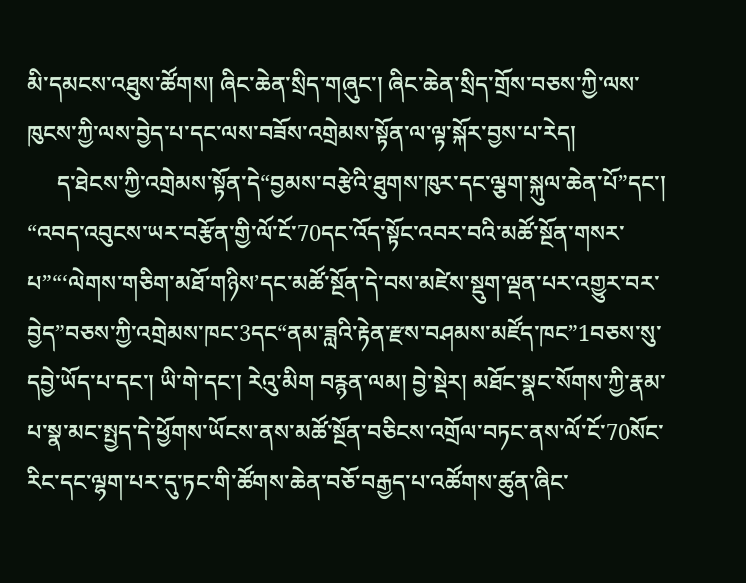མི་དམངས་འཐུས་ཚོགས། ཞིང་ཆེན་སྲིད་གཞུང་། ཞིང་ཆེན་སྲིད་གྲོས་བཅས་ཀྱི་ལས་ཁུངས་ཀྱི་ལས་བྱེད་པ་དང་ལས་བཟོས་འགྲེམས་སྟོན་ལ་ལྟ་སྐོར་བྱས་པ་རེད།
     ད་ཐེངས་ཀྱི་འགྲེམས་སྟོན་དེ“བྱམས་བརྩེའི་ཐུགས་ཁུར་དང་ལྕག་སྐུལ་ཆེན་པོ”དང་། “འབད་འབུངས་ཡར་བརྩོན་གྱི་ལོ་ངོ་70དང་འོད་སྟོང་འབར་བའི་མཚོ་སྔོན་གསར་པ”“‘ལེགས་གཅིག་མཐོ་གཉིས’དང་མཚོ་སྔོན་དེ་བས་མཛེས་སྡུག་ལྡན་པར་འགྱུར་བར་བྱེད”བཅས་ཀྱི་འགྲེམས་ཁང་3དང“ནམ་ཟླའི་རྟེན་རྫས་བཤམས་མཛོད་ཁང”1བཅས་སུ་དབྱེ་ཡོད་པ་དང་། ཡི་གེ་དང་། རེའུ་མིག བརྙན་ལམ། བྱེ་སྡེར། མཐོང་སྣང་སོགས་ཀྱི་རྣམ་པ་སྣ་མང་སྤྱད་དེ་ཕྱོགས་ཡོངས་ནས་མཚོ་སྔོན་བཅིངས་འགྲོལ་བཏང་ནས་ལོ་ངོ་70སོང་རིང་དང་ལྷག་པར་དུ་ཏང་གི་ཚོགས་ཆེན་བཅོ་བརྒྱད་པ་འཚོགས་ཚུན་ཞིང་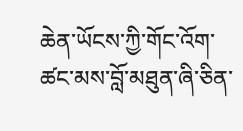ཆེན་ཡོངས་ཀྱི་གོང་འོག་ཚང་མས་བློ་མཐུན་ཞི་ཅིན་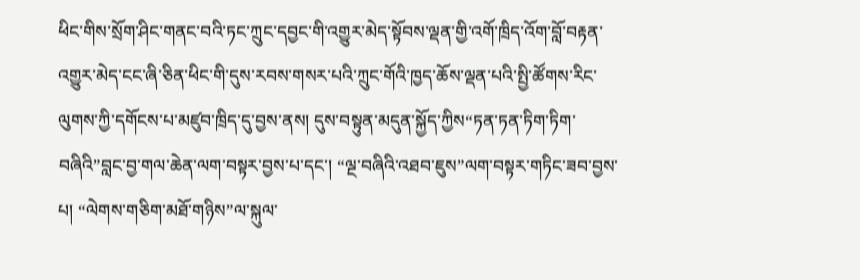ཕིང་གིས་སྲོག་ཤིང་གནང་བའི་ཏང་ཀྲུང་དབྱང་གི་འགྱུར་མེད་སྟོབས་ལྡན་གྱི་འགོ་ཁྲིད་འོག་བློ་བརྟན་འགྱུར་མེད་ངང་ཞི་ཅིན་ཕིང་གི་དུས་རབས་གསར་པའི་ཀྲུང་གོའི་ཁྱད་ཆོས་ལྡན་པའི་སྤྱི་ཚོགས་རིང་ལུགས་ཀྱི་དགོངས་པ་མཛུབ་ཁྲིད་དུ་བྱས་ནས། དུས་བསྟུན་མདུན་སྐྱོད་ཀྱིས“ཏན་ཏན་ཏིག་ཏིག་བཞིའི”བླང་བྱ་གལ་ཆེན་ལག་བསྟར་བྱས་པ་དང་། “ལྔ་བཞིའི་འཐབ་ཇུས”ལག་བསྟར་གཏིང་ཟབ་བྱས་པ། “ལེགས་གཅིག་མཐོ་གཉིས”ལ་སྐུལ་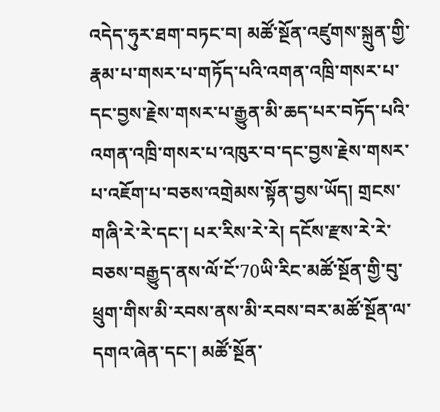འདེད་ཧུར་ཐག་བཏང་བ། མཚོ་སྔོན་འཛུགས་སྐྲུན་གྱི་རྣམ་པ་གསར་པ་གཏོད་པའི་འགན་འཁྲི་གསར་པ་དང་བྱས་རྗེས་གསར་པ་རྒྱུན་མི་ཆད་པར་བཏོད་པའི་འགན་འཁྲི་གསར་པ་འཁུར་བ་དང་བྱས་རྗེས་གསར་པ་འཇོག་པ་བཅས་འགྲེམས་སྟོན་བྱས་ཡོད། གྲངས་གཞི་རེ་རེ་དང་། པར་རིས་རེ་རེ། དངོས་རྫས་རེ་རེ་བཅས་བརྒྱུད་ནས་ལོ་ངོ་70ཡི་རིང་མཚོ་སྔོན་གྱི་བུ་ཕྲུག་གིས་མི་རབས་ནས་མི་རབས་བར་མཚོ་སྔོན་ལ་དགའ་ཞེན་དང་། མཚོ་སྔོན་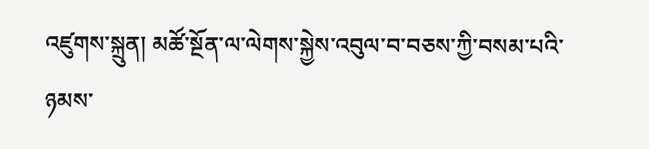འཛུགས་སྐྲུན། མཚོ་སྔོན་ལ་ལེགས་སྐྱེས་འབུལ་བ་བཅས་ཀྱི་བསམ་པའི་ཉམས་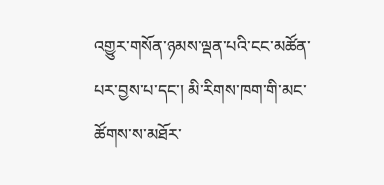འགྱུར་གསོན་ཉམས་ལྡན་པའི་ངང་མཚོན་པར་བྱས་པ་དང་། མི་རིགས་ཁག་གི་མང་ཚོགས་ས་མཐོར་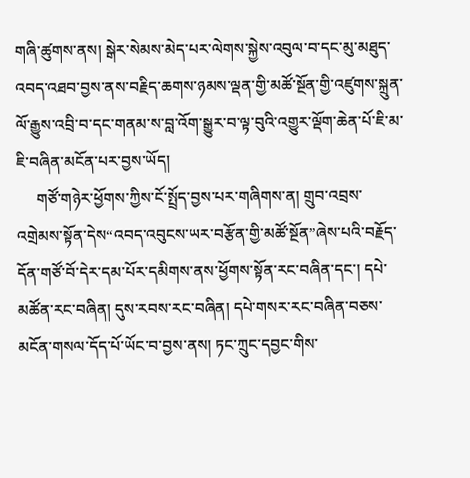གཞི་ཚུགས་ནས། སྒེར་སེམས་མེད་པར་ལེགས་སྐྱེས་འབུལ་བ་དང་མུ་མཐུད་འབད་འཐབ་བྱས་ནས་བརྗིད་ཆགས་ཉམས་ལྡན་གྱི་མཚོ་སྔོན་གྱི་འཛུགས་སྐྲུན་ལོ་རྒྱུས་འབྲི་བ་དང་གནམ་ས་བླ་འོག་སྒྱུར་བ་ལྟ་བུའི་འགྱུར་ལྡོག་ཆེན་པོ་ཇི་མ་ཇི་བཞིན་མངོན་པར་བྱས་ཡོད།
     གཙོ་གཉེར་ཕྱོགས་ཀྱིས་ངོ་སྤྲོད་བྱས་པར་གཞིགས་ན། གྲུབ་འབྲས་འགྲེམས་སྟོན་དེས“འབད་འབུངས་ཡར་བརྩོན་གྱི་མཚོ་སྔོན”ཞེས་པའི་བརྗོད་དོན་གཙོ་བོ་དེར་དམ་པོར་དམིགས་ནས་ཕྱོགས་སྟོན་རང་བཞིན་དང་། དཔེ་མཚོན་རང་བཞིན། དུས་རབས་རང་བཞིན། དཔེ་གསར་རང་བཞིན་བཅས་མངོན་གསལ་དོད་པོ་ཡོང་བ་བྱས་ནས། ཏང་ཀྲུང་དབྱང་གིས་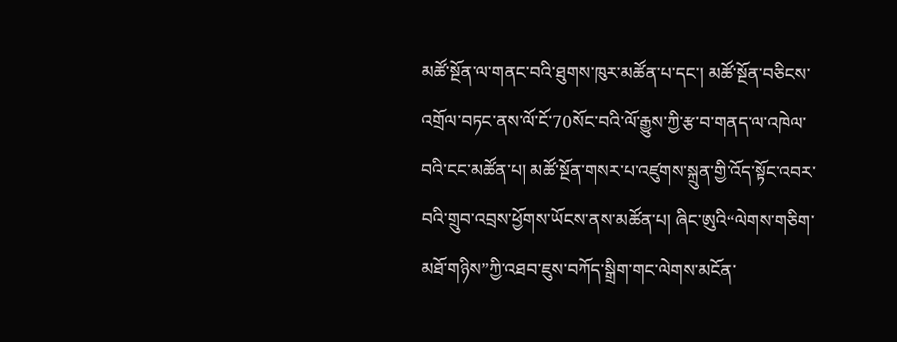མཚོ་སྔོན་ལ་གནང་བའི་ཐུགས་ཁུར་མཚོན་པ་དང་། མཚོ་སྔོན་བཅིངས་འགྲོལ་བཏང་ནས་ལོ་ངོ་70སོང་བའི་ལོ་རྒྱུས་ཀྱི་རྩ་བ་གནད་ལ་འཁེལ་བའི་ངང་མཚོན་པ། མཚོ་སྔོན་གསར་པ་འཛུགས་སྐྲུན་གྱི་འོད་སྟོང་འབར་བའི་གྲུབ་འབྲས་ཕྱོགས་ཡོངས་ནས་མཚོན་པ། ཞིང་ཨུའི“ལེགས་གཅིག་མཐོ་གཉིས”ཀྱི་འཐབ་ཇུས་བཀོད་སྒྲིག་གང་ལེགས་མངོན་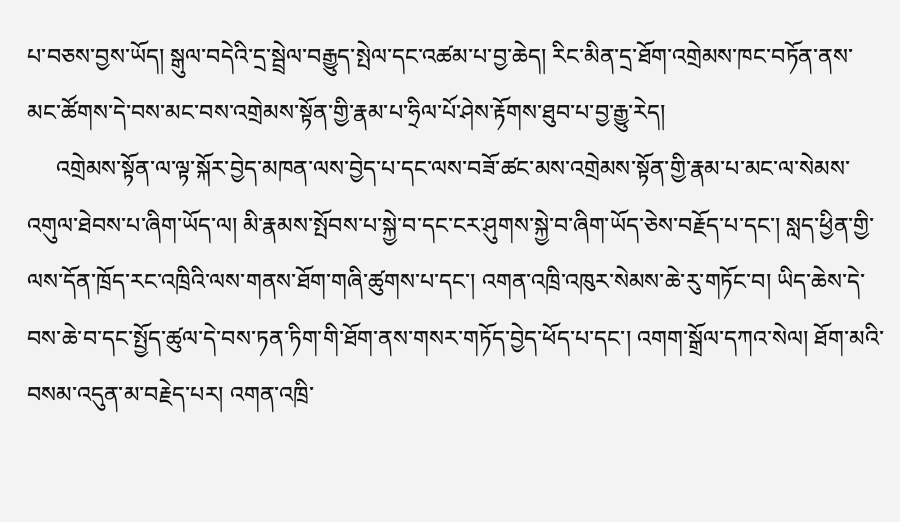པ་བཅས་བྱས་ཡོད། སྒུལ་བདེའི་དྲ་སྦྲེལ་བརྒྱུད་སྤེལ་དང་འཚམ་པ་བྱ་ཆེད། རིང་མིན་དྲ་ཐོག་འགྲེམས་ཁང་བཏོན་ནས་མང་ཚོགས་དེ་བས་མང་བས་འགྲེམས་སྟོན་གྱི་རྣམ་པ་ཧྲིལ་པོ་ཤེས་རྟོགས་ཐུབ་པ་བྱ་རྒྱུ་རེད།
     འགྲེམས་སྟོན་ལ་ལྟ་སྐོར་བྱེད་མཁན་ལས་བྱེད་པ་དང་ལས་བཟོ་ཚང་མས་འགྲེམས་སྟོན་གྱི་རྣམ་པ་མང་ལ་སེམས་འགུལ་ཐེབས་པ་ཞིག་ཡོད་ལ། མི་རྣམས་སྤོབས་པ་སྐྱེ་བ་དང་ངར་ཤུགས་སྐྱེ་བ་ཞིག་ཡོད་ཅེས་བརྗོད་པ་དང་། སླད་ཕྱིན་གྱི་ལས་དོན་ཁྲོད་རང་འཁྲིའི་ལས་གནས་ཐོག་གཞི་ཚུགས་པ་དང་། འགན་འཁྲི་འཁུར་སེམས་ཆེ་རུ་གཏོང་བ། ཡིད་ཆེས་དེ་བས་ཆེ་བ་དང་སྤྱོད་ཚུལ་དེ་བས་ཏན་ཏིག་གི་ཐོག་ནས་གསར་གཏོད་བྱེད་ཕོད་པ་དང་། འགག་སྒྲོལ་དཀའ་སེལ། ཐོག་མའི་བསམ་འདུན་མ་བརྗེད་པར། འགན་འཁྲི་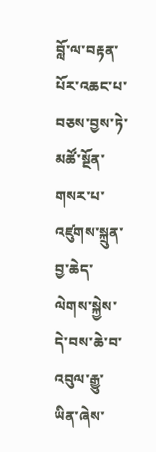བློ་ལ་བརྟན་པོར་འཆང་པ་བཅས་བྱས་ཏེ་མཚོ་སྔོན་གསར་པ་འཛུགས་སྐྲུན་བྱ་ཆེད་ལེགས་སྐྱེས་དེ་བས་ཆེ་བ་འབུལ་རྒྱུ་ཡིན་ཞེས་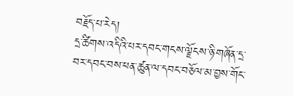བརྗོད་པ་རེད།
དྲ་ཚིགས་འདིའི་པར་དབང་གངས་ལྗོངས་ཉི་གཞོན་དྲ་བར་དབང་བས་ཕན་ཚུན་ལ་དབང་བཅོལ་མ་བྱས་གོང་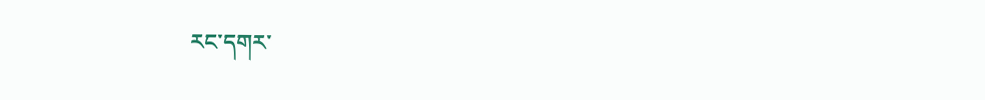རང་དགར་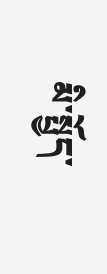མི་སྤྱོད་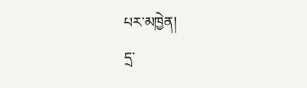པར་མཁྱེན།
དྲ་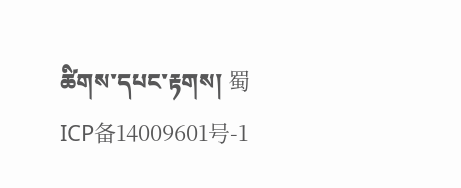ཚིགས་དཔང་རྟགས། 蜀ICP备14009601号-1